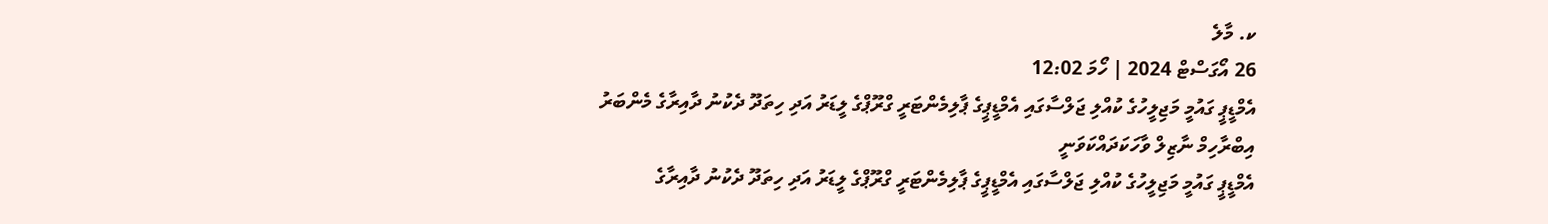ކ. މާލެ
26 އޯގަސްޓް 2024 | ހޯމަ 12:02
އެމްޑީޕީ ގައުމީ މަޖިލީހުގެ ކުއްލި ޖަލްސާގައި އެމްޑީޕީގެ ޕާލިމެންޓަރީ ގްރޫޕްގެ ލީޑަރު އަދި ހިތަދޫ ދެކުނު ދާއިރާގެ މެންބަރު އިބްރާހިމް ނާޒިލް ވާހަކަދައްކަވަނީ
އެމްޑީޕީ ގައުމީ މަޖިލީހުގެ ކުއްލި ޖަލްސާގައި އެމްޑީޕީގެ ޕާލިމެންޓަރީ ގްރޫޕްގެ ލީޑަރު އަދި ހިތަދޫ ދެކުނު ދާއިރާގެ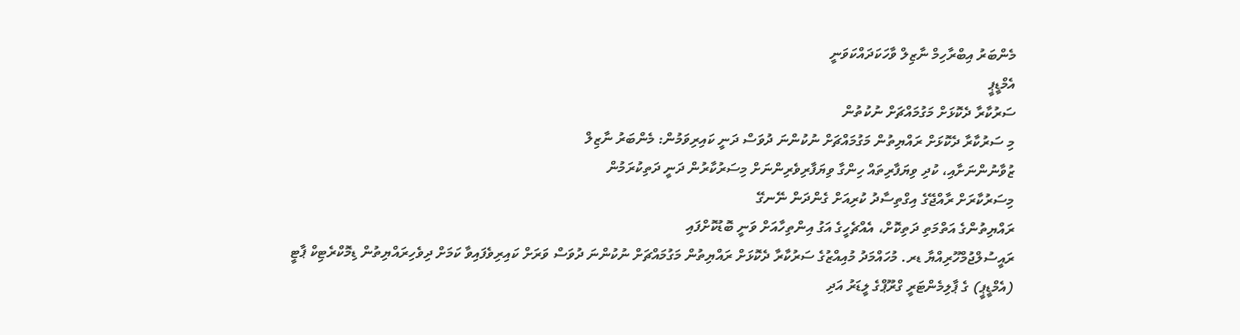މެންބަރު އިބްރާހިމް ނާޒިލް ވާހަކަދައްކަވަނީ
އެމްޑީޕީ
ސަރުކާރާ ދެކޮޅަށް މަގުމައްޗަށް ނުކުތުން
މި ސަރުކާރާ ދެކޮޅަށް ރައްޔިތުން މަގުމައްޗަށް ނުކުންނަ ދުވަސް ދަނީ ކައިރިވަމުން: މެންބަރު ނާޒިލް
ޒުވާނުންނަށާއި، ކުދި ވިޔަފާރިތައް ހިންގާ ވިޔަފާރިވެރިންނަށް މިސަރުކާރުން ދަނީ ދަތިކުރަމުން
މިސަރުކާރަށް ރާއްޖޭގެ އިގްތިސާދު ކުރިއަށް ގެންދަން ނޭނގޭ
ރައްޔިތުންގެ އަތްމަތި ދަތިކޮށް، އެއްޗެހީގެ އަގު އިންތިހާއަށް ވަނީ ބޮޑުކޮށްފައި
ރައީސުލްޖުމްހޫރިއްޔާ ޑރ. މުހައްމަދު މުއިއްޒުގެ ސަރުކާރާ ދެކޮޅަށް ރައްޔިތުން މަގުމައްޗަށް ނުކުންނަ ދުވަސް ވަރަށް ކައިރިވެފައިވާ ކަމަށް ދިވެހިރައްޔިތުން ޑިމޮކްރެޓިކް ޕާޓީ (އެމްޑީޕީ) ގެ ޕާލިމެންޓަރީ ގްރޫޕްގެ ލީޑަރު އަދި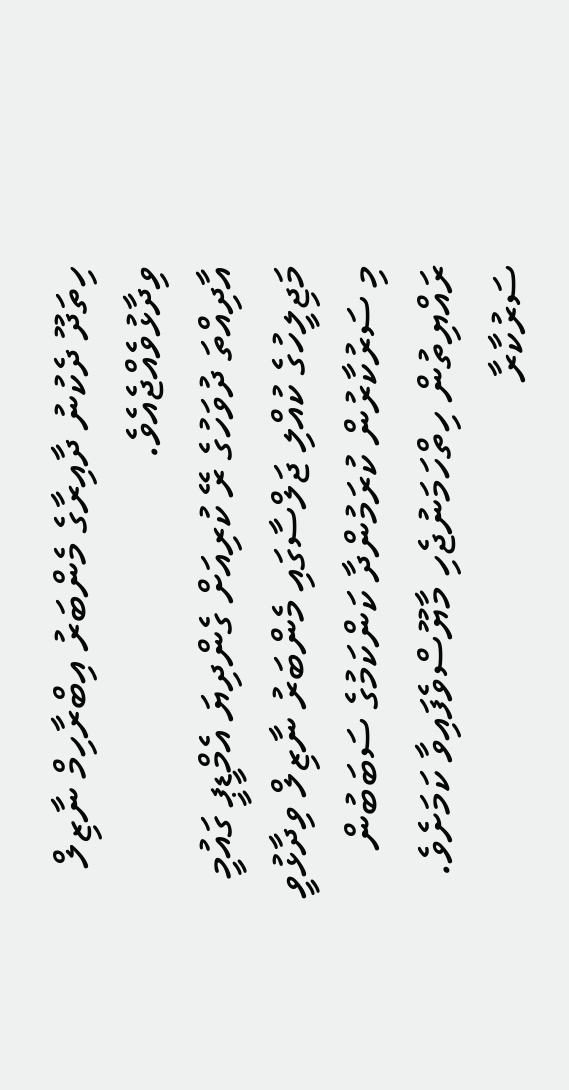ހިތަދޫ ދެކުނު ދާއިރާގެ މެންބަރު އިބްރާހިމް ނާޒިލް ވިދާޅުވެއްޖެއެވެ.
އާދިއްތަ ދުވަހުގެ ރޭ ކުރިއަށް ގެންދިޔަ އެމްޑީޕީ ގައުމީ މަޖިލީހުގެ ކުއްލި ޖަލްސާގައި މެންބަރު ނާޒިލް ވިދާޅުވީ މި ސަރުކާރުން ކުރަމުންދާ ކަންކަމުގެ ސަބަބުން ރައްޔިތުން ހިތްހަމަނުޖެހި މާޔޫސްވެފައިވާ ކަމަށެވެ. ސަރުކާރާ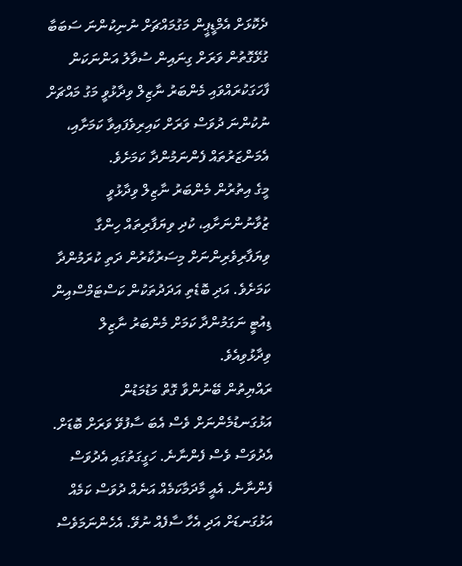ދެކޮޅަށް އެމްޑީޕީން މަގުމައްޗަށް ނުނިކުންނަ ސަބަބާ ގުޅޭގޮތުން ވަރަށް ގިނައިން ސުވާލު އަންނަކަން ފާހަގަކުރައްވައި މެންބަރު ނާޒިލް ވިދާޅުވީ މަގު މައްޗަށް ނުކުންނަ ދުވަސް ވަރަށް ކައިރިވެފައިވާ ކަމަށާއި، އެމަންޒަރުތައް ފެންނަމުންދާ ކަމަށެވެ.
މީގެ އިތުރުން މެންބަރު ނާޒިލް ވިދާޅުވީ ޒުވާނުންނަށާއި، ކުދި ވިޔަފާރިތައް ހިންގާ ވިޔަފާރިވެރިންނަށް މިސަރުކާރުން ދަތި ކުރަމުންދާ ކަމަށެވެ. އަދި ބޮޑެތި އަދަދުތަކުން ކަސްޓަމްސްއިން ޑިއުޓީ ނަގަމުންދާ ކަމަށް މެންބަރު ނާޒިލް ވިދާޅުވިއެވެ.
ރައްޔިތުން ބޭނުންވާ ގޮތް މަޑުމަޑުން އަޅުގަނޑުމެންނަށް ވެސް އެބަ ސާފުވޭ ވަރަށް ބޮޑަށް. އެދުވަސް ވެސް ފެންނާނެ. ހަގީގަތުގައި އެދުވަސް ފެންނާނެ. އެއީ މާދަމާކަމެއް އަނެއް ދުވަސް ކަމެއް އަޅުގަނޑަށް އަދި އެހާ ސާފެއް ނުވޭ. އެހެންނަމަވެސް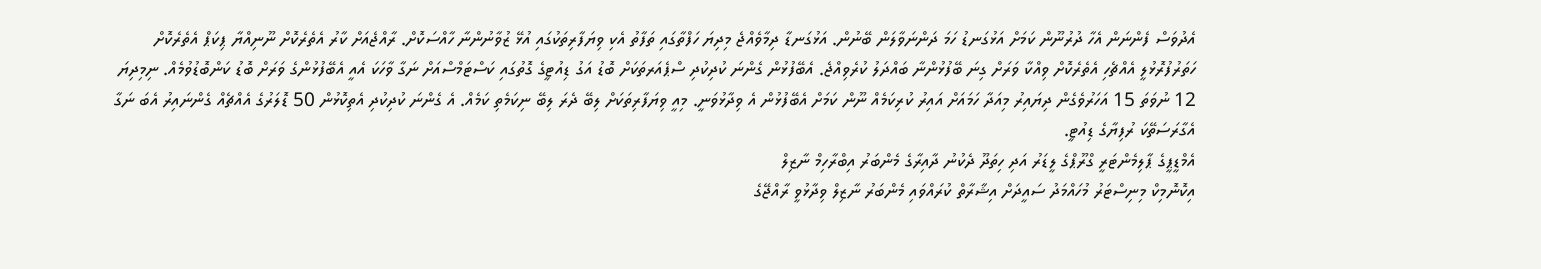އެދުވަސް ފެންނަން އެހާ ދުރުނޫން ކަމަށް އަޅުގަނޑު ހަމަ ދަންނަވާލަން ބޭނުން. އަޅުގަނޑާ ދިމާވެއްޖެ މިދިޔަ ހަފްތާގައި ތަފާތު އެކި ވިޔަފާރިތަކުގައި އުޅޭ ޒުވާނުންނާ ހާއްސަކޮށް. ރާއްޖެއަށް ކާރު އެތެރެކޮށް ނޫނިއްޔާ ޕިކަޕް އެތެރެކޮށް ހަތަރުފުރޮޅުލީ އެއްޗެހި އެތެރެކޮށް ވިއްކާ ވަރަށް ގިނަ ބޭފުޅުންނާ ބައްދަލު ކުރެވިއްޖެ. އެބޭފުޅުން ގެންނަ ކުދިކުދި ސްޕެއަރތަކަށް ބޮޑު އަގު ޑިއުޓީގެ ގޮތުގައި ކަސްޓަމްސްއަށް ނަގާ ވާހަކަ އެއީ އެބޭފުޅުންގެ ވަރަށް ބޮޑު ކަންބޮޑުވުމެއް. ނިމިދިޔަ 12 ނުވަތަ 15 އަހަރުވެގެން ދިޔައިރު މިއަދާ ހަމައަށް އައިރު ކުރިކަމެއް ނޫން ކަމަށް އެބޭފުޅުން އެ ވިދާޅުވަނީ. މިއީ ވިޔަފާރިތަކަށް ލިބޭ ދެރަ ލިބޭ ނިކަމެތި ކަމެއް. އެ ގެންނަ ކުދިކުދި އެތިކޮޅުން 50 ޑޮލަރުގެ އެއްޗެއް ގެންނައިރު އެބަ ނަގާ އެގާރަސަތޭކަ ރުފިޔާގެ ޑިއުޓީ.
އެމްޑީޕީގެ ޕާލިމެންޓަރީ ގްރޫޕްގެ ލީޑަރު އަދި ހިތަދޫ ދެކުނު ދާއިރާގެ މެންބަރު އިބްރާހިމް ނާޒިލް
އިކޮނޮމިކް މިނިސްޓަރު މުހައްމަދު ސައީދަށް އިޝާރާތް ކުރައްވައި މެންބަރު ނާޒިލް ވިދާޅުވީ ރާއްޖޭގެ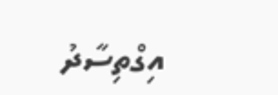އިގްތިސާދު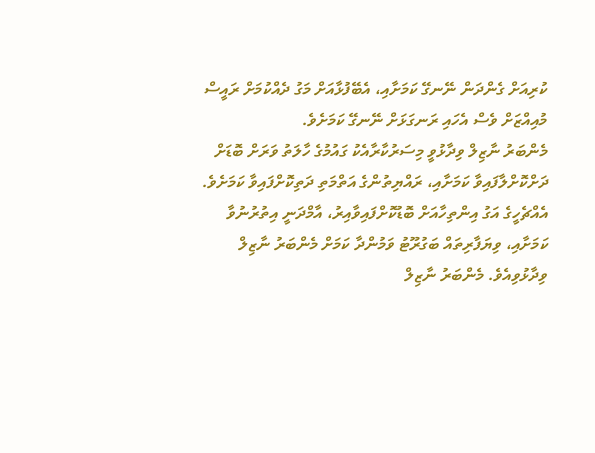ކުރިއަށް ގެންދަން ނޭނގޭ ކަމަށާއި، އެބޭފުޅާއަށް މަގު ދެއްކުމަށް ރައީސް މުއިއްޒަށް ވެސް އެހައި ރަނގަޅަށް ނޭނގޭ ކަމަށެވެ.
މެންބަރު ނާޒިލް ވިދާޅުވީ މިސަރުކާރާއެކު ގައުމުގެ ހާލަތު ވަރަށް ބޮޑަށް ދަށްކޮށްލާފައިވާ ކަމަށާއި، ރައްޔިތުންގެ އަތްމަތި ދަތިކޮށްފައިވާ ކަމަށެވެ. އެއްޗެހީގެ އަގު އިންތިހާއަށް ބޮޑުކޮށްފައިވާއިރު، އާމްދަނީ އިތުރުނުވާ ކަމަށާއި، ވިޔަފާރިތައް ބަގުރޫޓު ވަމުންދާ ކަމަށް މެންބަރު ނާޒިލް ވިދާޅުވިއެވެ. މެންބަރު ނާޒިލް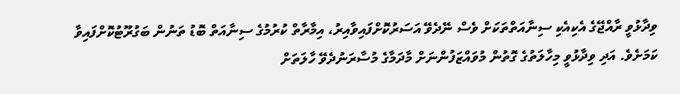ވިދާޅުވީ ރާއްޖޭގެ އެކިއެކި ސިނާއަތްތަކަށް ވެސް ނޭދެވޭ އަސަރުކޮށްފައިވާއިރު، އިމާރާތް ކުރުމުގެ ސިނާއަތް ބޮޑު ތަނުން ބަގުރޫޓުކޮށްފައިވާ ކަމަށެވެ. އަދި ވިދާޅުވީ މިހާލަތުގެ ގޮތުން މުވައްޒަފުންނަށް މާދަމާގެ މުސާރަނުދެވޭ ހާލަތަށް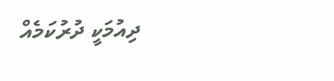ދިއުމަކީ ދުރުކަމެއް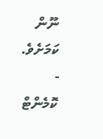ނޫން ކަމަށެވެ.
- ކޮމެންޓް